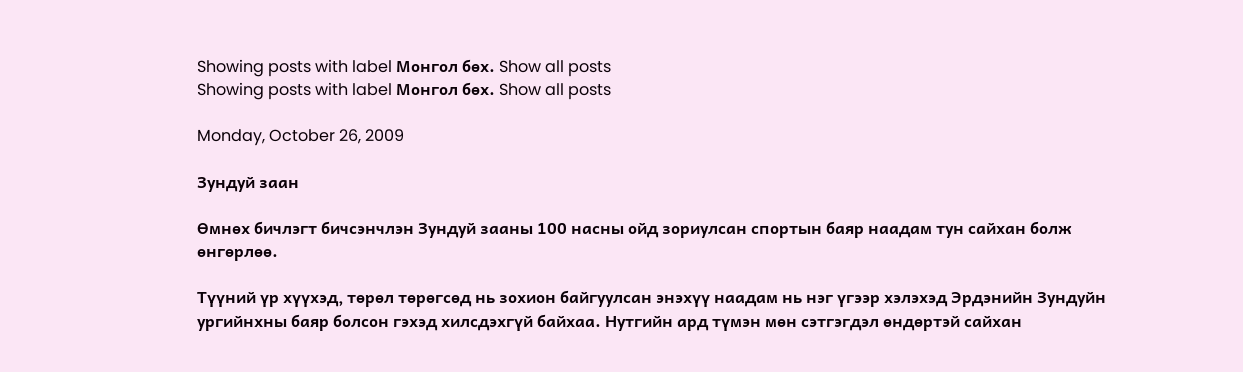Showing posts with label Монгол бөх. Show all posts
Showing posts with label Монгол бөх. Show all posts

Monday, October 26, 2009

Зундуй заан

Өмнөх бичлэгт бичсэнчлэн Зундуй зааны 100 насны ойд зориулсан спортын баяр наадам тун сайхан болж өнгөрлөө.

Түүний үр хүүхэд, төрөл төрөгсөд нь зохион байгуулсан энэхүү наадам нь нэг үгээр хэлэхэд Эрдэнийн Зундуйн ургийнхны баяр болсон гэхэд хилсдэхгүй байхаа. Нутгийн ард түмэн мөн сэтгэгдэл өндөртэй сайхан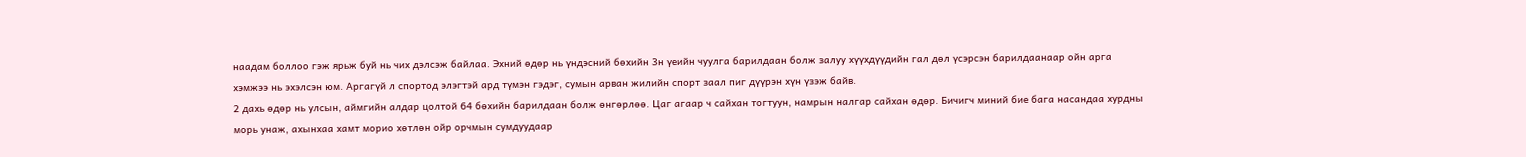наадам боллоо гэж ярьж буй нь чих дэлсэж байлаа. Эхний өдөр нь үндэсний бөхийн 3н үеийн чуулга барилдаан болж залуу хүүхдүүдийн гал дөл үсэрсэн барилдаанаар ойн арга хэмжээ нь эхэлсэн юм. Аргагүй л спортод элэгтэй ард түмэн гэдэг, сумын арван жилийн спорт заал пиг дүүрэн хүн үзэж байв.
2 дахь өдөр нь улсын, аймгийн алдар цолтой 64 бөхийн барилдаан болж өнгөрлөө. Цаг агаар ч сайхан тогтуун, намрын налгар сайхан өдөр. Бичигч миний бие бага насандаа хурдны морь унаж, ахынхаа хамт морио хөтлөн ойр орчмын сумдуудаар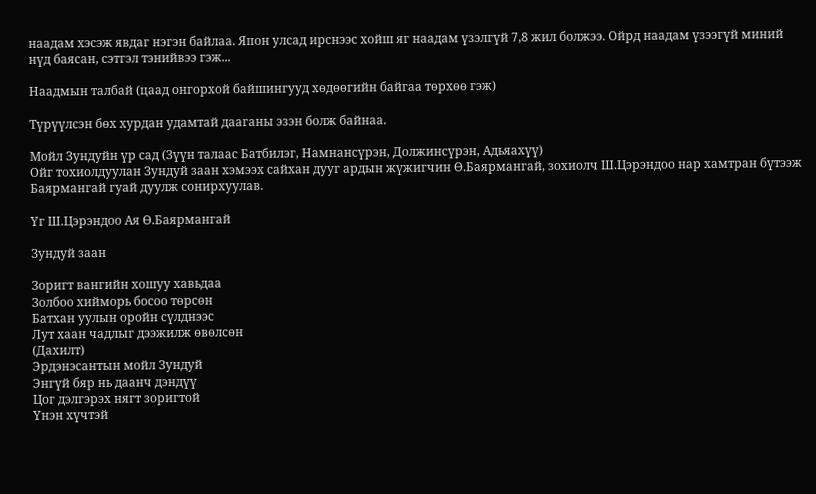наадам хэсэж явдаг нэгэн байлаа. Япон улсад ирснээс хойш яг наадам үзэлгүй 7,8 жил болжээ. Ойрд наадам үзээгүй миний нүд баясан, сэтгэл тэнийвээ гэж...

Наадмын талбай (цаад онгорхой байшингууд хөдөөгийн байгаа төрхөө гэж)

Түрүүлсэн бөх хурдан удамтай дааганы эзэн болж байнаа.

Мойл Зундуйн үр сад (Зүүн талаас Батбилэг, Намнансүрэн, Должинсүрэн, Адьяахүү)
Ойг тохиолдуулан Зундуй заан хэмээх сайхан дууг ардын жүжигчин Ө.Баярмангай, зохиолч Ш.Цэрэндоо нар хамтран бүтээж Баярмангай гуай дуулж сонирхуулав.

Үг Ш.Цэрэндоо Ая Ө.Баярмангай

Зундуй заан

Зоригт вангийн хошуу хавьдаа
Золбоо хийморь босоо төрсөн
Батхан уулын оройн сүлднээс
Лут хаан чадлыг дээжилж өвөлсөн
(Дахилт)
Эрдэнэсантын мойл Зундуй
Энгүй бяр нь даанч дэндүү
Цог дэлгэрэх нягт зоригтой
Үнэн хүчтэй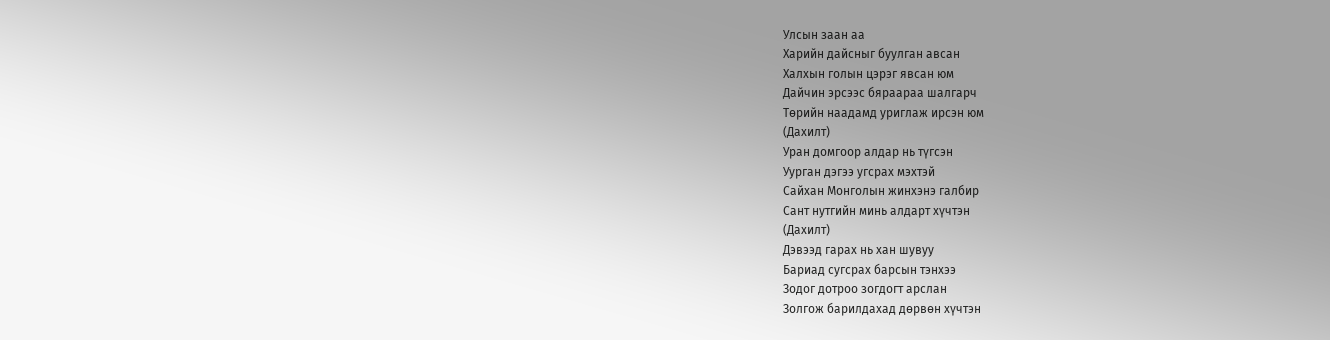Улсын заан аа
Харийн дайсныг буулган авсан
Халхын голын цэрэг явсан юм
Дайчин эрсээс бяраараа шалгарч
Төрийн наадамд уриглаж ирсэн юм
(Дахилт)
Уран домгоор алдар нь түгсэн
Уурган дэгээ угсрах мэхтэй
Сайхан Монголын жинхэнэ галбир
Сант нутгийн минь алдарт хүчтэн
(Дахилт)
Дэвээд гарах нь хан шувуу
Бариад сугсрах барсын тэнхээ
Зодог дотроо зогдогт арслан
Золгож барилдахад дөрвөн хүчтэн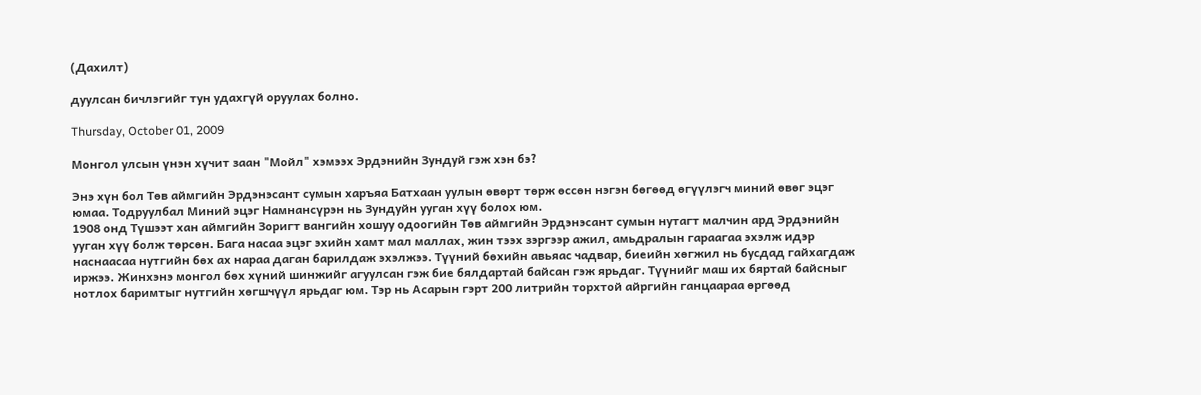(Дахилт)

дуулсан бичлэгийг тун удахгүй оруулах болно.

Thursday, October 01, 2009

Монгол улсын үнэн хүчит заан "Мойл" хэмээх Эрдэнийн Зундуй гэж хэн бэ?

Энэ хүн бол Төв аймгийн Эрдэнэсант сумын харъяа Батхаан уулын өвөрт төрж өссөн нэгэн бөгөөд өгүүлэгч миний өвөг эцэг юмаа. Тодруулбал Миний эцэг Намнансүрэн нь Зундуйн ууган хүү болох юм.
1908 онд Түшээт хан аймгийн Зоригт вангийн хошуу одоогийн Төв аймгийн Эрдэнэсант сумын нутагт малчин ард Эрдэнийн ууган хүү болж төрсөн. Бага насаа эцэг эхийн хамт мал маллах, жин тээх зэргээр ажил, амьдралын гараагаа эхэлж идэр наснаасаа нутгийн бөх ах нараа даган барилдаж эхэлжээ. Түүний бөхийн авьяас чадвар, биеийн хөгжил нь бусдад гайхагдаж иржээ. Жинхэнэ монгол бөх хүний шинжийг агуулсан гэж бие бялдартай байсан гэж ярьдаг. Түүнийг маш их бяртай байсныг нотлох баримтыг нутгийн хөгшчүүл ярьдаг юм. Тэр нь Асарын гэрт 200 литрийн торхтой айргийн ганцаараа өргөөд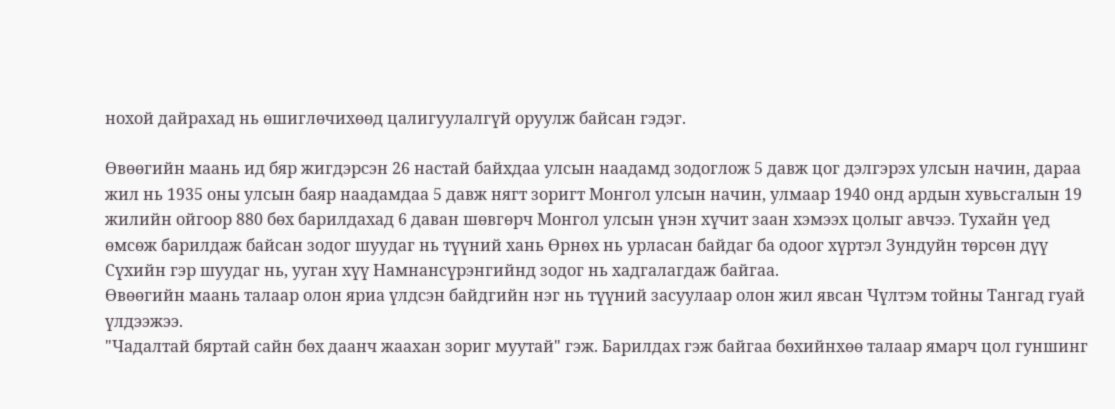нохой дайрахад нь өшиглөчихөөд цалигуулалгүй оруулж байсан гэдэг.

Өвөөгийн маань ид бяр жигдэрсэн 26 настай байхдаа улсын наадамд зодоглож 5 давж цог дэлгэрэх улсын начин, дараа жил нь 1935 оны улсын баяр наадамдаа 5 давж нягт зоригт Монгол улсын начин, улмаар 1940 онд ардын хувьсгалын 19 жилийн ойгоор 880 бөх барилдахад 6 даван шөвгөрч Монгол улсын үнэн хүчит заан хэмээх цолыг авчээ. Тухайн үед өмсөж барилдаж байсан зодог шуудаг нь түүний хань Өрнөх нь урласан байдаг ба одоог хүртэл Зундуйн төрсөн дүү Сүхийн гэр шуудаг нь, ууган хүү Намнансүрэнгийнд зодог нь хадгалагдаж байгаа.
Өвөөгийн маань талаар олон яриа үлдсэн байдгийн нэг нь түүний засуулаар олон жил явсан Чүлтэм тойны Тангад гуай үлдээжээ.
"Чадалтай бяртай сайн бөх даанч жаахан зориг муутай" гэж. Барилдах гэж байгаа бөхийнхөө талаар ямарч цол гуншинг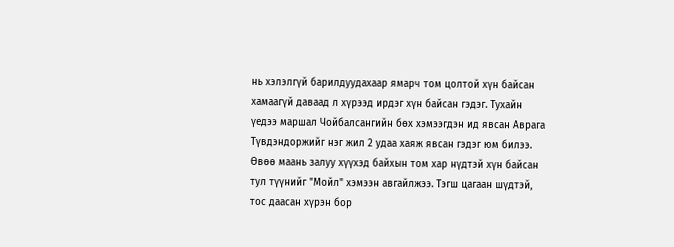нь хэлэлгүй барилдуудахаар ямарч том цолтой хүн байсан хамаагүй даваад л хүрээд ирдэг хүн байсан гэдэг. Тухайн үедээ маршал Чойбалсангийн бөх хэмээгдэн ид явсан Аврага Түвдэндоржийг нэг жил 2 удаа хаяж явсан гэдэг юм билээ.
Өвөө маань залуу хүүхэд байхын том хар нүдтэй хүн байсан тул түүнийг "Мойл" хэмээн авгайлжээ. Тэгш цагаан шүдтэй, тос даасан хүрэн бор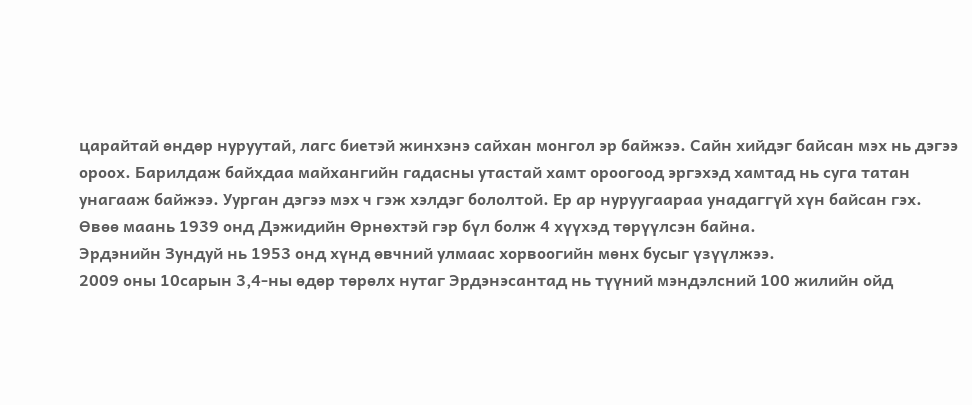царайтай өндөр нуруутай, лагс биетэй жинхэнэ сайхан монгол эр байжээ. Сайн хийдэг байсан мэх нь дэгээ ороох. Барилдаж байхдаа майхангийн гадасны утастай хамт ороогоод эргэхэд хамтад нь суга татан унагааж байжээ. Уурган дэгээ мэх ч гэж хэлдэг бололтой. Ер ар нуруугаараа унадаггүй хүн байсан гэх. Өвөө маань 1939 онд Дэжидийн Өрнөхтэй гэр бүл болж 4 хүүхэд төрүүлсэн байна.
Эрдэнийн Зундуй нь 1953 онд хүнд өвчний улмаас хорвоогийн мөнх бусыг үзүүлжээ.
2009 оны 10сарын 3,4-ны өдөр төрөлх нутаг Эрдэнэсантад нь түүний мэндэлсний 100 жилийн ойд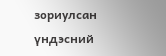зориулсан үндэсний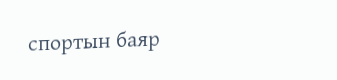спортын баяр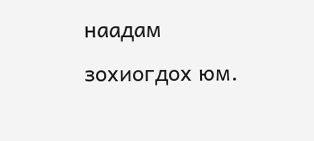наадам зохиогдох юм.